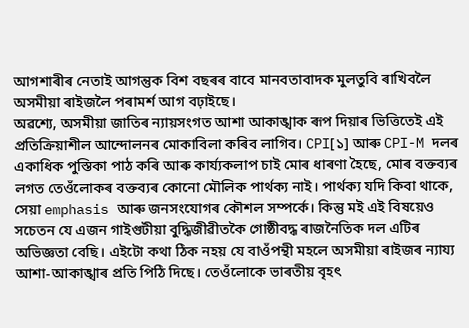আগশাৰীৰ নেতাই আগন্তুক বিশ বছৰৰ বাবে মানবতাবাদক মুলতুবি ৰাখিবলৈ অসমীয়া ৰাইজলৈ পৰামৰ্শ আগ বঢ়াইছে।
অৱশ্যে, অসমীয়া জাতিৰ ন্যায়সংগত আশা আকাঙ্খাক ৰূপ দিয়াৰ ভিত্তিতেই এই প্ৰতিক্ৰিয়াশীল আন্দোলনৰ মোকাবিলা কৰিব লাগিব। CPI[১] আৰু CPI-M দলৰ একাধিক পুস্তিকা পাঠ কৰি আৰু কাৰ্য্যকলাপ চাই মোৰ ধাৰণা হৈছে, মোৰ বক্তব্যৰ লগত তেওঁলোকৰ বক্তব্যৰ কোনো মৌলিক পাৰ্থক্য নাই। পাৰ্থক্য যদি কিবা থাকে, সেয়া emphasis আৰু জনসংযোগৰ কৌশল সম্পৰ্কে। কিন্তু মই এই বিষয়েও সচেতন যে এজন গাইগুটীয়া বুদ্ধিজীৱীতকৈ গোষ্ঠীবদ্ধ ৰাজনৈতিক দল এটিৰ অভিজ্ঞতা বেছি। এইটো কথা ঠিক নহয় যে বাওঁপন্থী মহলে অসমীয়া ৰাইজৰ ন্যায্য আশা-আকাঙ্খাৰ প্ৰতি পিঠি দিছে। তেওঁলোকে ভাৰতীয় বৃহৎ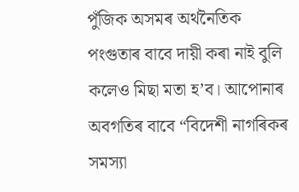পুঁজিক অসমৰ অৰ্থনৈতিক পংগুতাৰ বাবে দায়ী কৰা নাই বুলি কলেও মিছা মতা হ’ব। আপোনাৰ অবগতিৰ বাবে “বিদেশী নাগৰিকৰ সমস্যা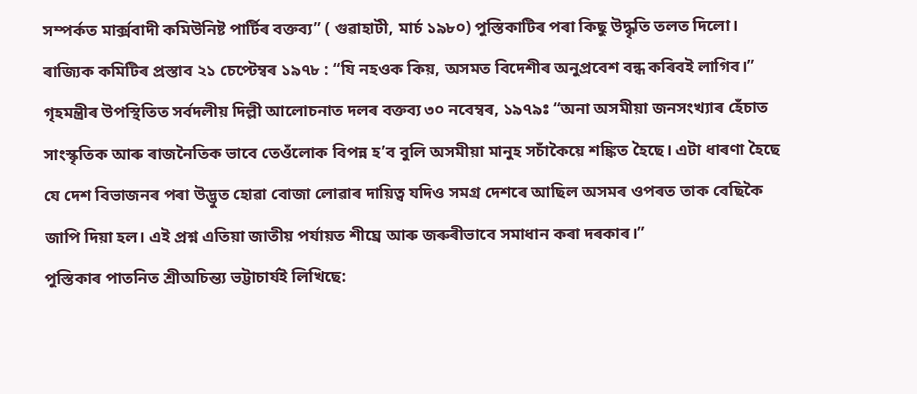সম্পৰ্কত মাৰ্ক্সবাদী কমিউনিষ্ট পাৰ্টিৰ বক্তব্য” ( গুৱাহাটী, মাৰ্চ ১৯৮০) পুস্তিকাটিৰ পৰা কিছু উদ্ধৃতি তলত দিলো।
ৰাজ্যিক কমিটিৰ প্ৰস্তাব ২১ চেপ্টেম্বৰ ১৯৭৮ : “যি নহওক কিয়, অসমত বিদেশীৰ অনুপ্ৰবেশ বন্ধ কৰিবই লাগিব।”
গৃহমন্ত্ৰীৰ উপস্থিতিত সৰ্বদলীয় দিল্লী আলোচনাত দলৰ বক্তব্য ৩০ নবেম্বৰ, ১৯৭৯ঃ “অনা অসমীয়া জনসংখ্যাৰ হেঁচাত সাংস্কৃতিক আৰু ৰাজনৈতিক ভাবে তেওঁলোক বিপন্ন হ’ব বুলি অসমীয়া মানুহ সচাঁকৈয়ে শঙ্কিত হৈছে। এটা ধাৰণা হৈছে যে দেশ বিভাজনৰ পৰা উদ্ভুত হোৱা বোজা লোৱাৰ দায়িত্ব যদিও সমগ্ৰ দেশৰে আছিল অসমৰ ওপৰত তাক বেছিকৈ জাপি দিয়া হল। এই প্ৰশ্ন এতিয়া জাতীয় পৰ্যায়ত শীঘ্ৰে আৰু জৰুৰীভাবে সমাধান কৰা দৰকাৰ।”
পুস্তিকাৰ পাতনিত শ্ৰীঅচিন্ত্য ভট্টাচাৰ্যই লিখিছে: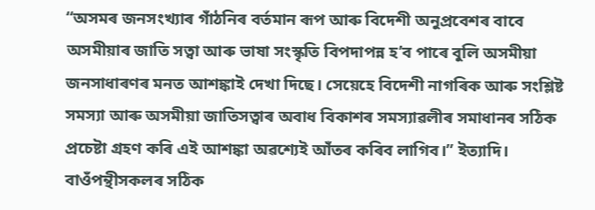“অসমৰ জনসংখ্যাৰ গাঁঠনিৰ বৰ্তমান ৰূপ আৰু বিদেশী অনুপ্ৰবেশৰ বাবে অসমীয়াৰ জাতি সত্বা আৰু ভাষা সংস্কৃতি বিপদাপন্ন হ’ব পাৰে বুলি অসমীয়া জনসাধাৰণৰ মনত আশঙ্কাই দেখা দিছে। সেয়েহে বিদেশী নাগৰিক আৰু সংশ্লিষ্ট সমস্যা আৰু অসমীয়া জাতিসত্বাৰ অবাধ বিকাশৰ সমস্যাৱলীৰ সমাধানৰ সঠিক প্ৰচেষ্টা গ্ৰহণ কৰি এই আশঙ্কা অৱশ্যেই আঁতৰ কৰিব লাগিব।” ইত্যাদি।
বাওঁপন্থীসকলৰ সঠিক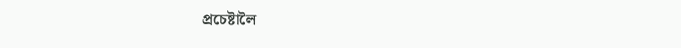প্ৰচেষ্টালৈ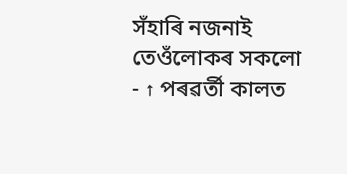সঁহাৰি নজনাই তেওঁলোকৰ সকলো
- ↑ পৰৱৰ্তী কালত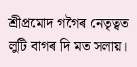শ্ৰীপ্ৰমোদ গগৈৰ নেতৃত্বত লুটি বাগৰ দি মত সলায়।